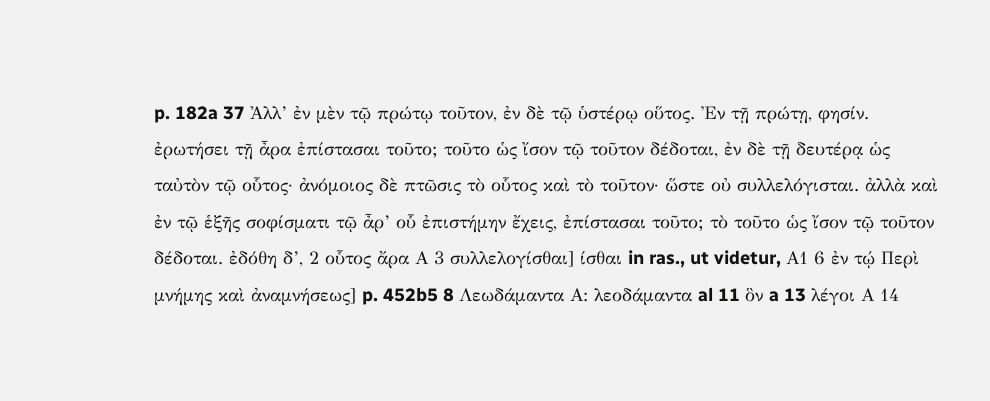p. 182a 37 Ἀλλ’ ἐν μὲν τῷ πρώτῳ τοῦτον, ἐν δὲ τῷ ὑστέρῳ οὕτος. Ἐν τῇ πρώτῃ, φησίν. ἐρωτήσει τῇ ἆρα ἐπίστασαι τοῦτο; τοῦτο ὡς ἴσον τῷ τοῦτον δέδοται, ἐν δὲ τῇ δευτέρᾳ ὡς ταὐτὸν τῷ οὗτος· ἀνόμοιος δὲ πτῶσις τὸ οὗτος καὶ τὸ τοῦτον· ὥστε οὐ συλλελόγισται. ἀλλὰ καὶ ἐν τῷ ἑξῆς σοφίσματι τῷ ἆρ’ οὗ ἐπιστήμην ἔχεις, ἐπίστασαι τοῦτο; τὸ τοῦτο ὡς ἴσον τῷ τοῦτον δέδοται. ἐδόθη δ’, 2 οὗτος ἄρα Α 3 συλλελογίσθαι] ίσθαι in ras., ut videtur, Α1 6 ἐν τῴ Περὶ μνήμης καὶ ἀναμνήσεως] p. 452b5 8 Λεωδάμαντα Α: λεοδάμαντα al 11 ὃν a 13 λέγοι Α 14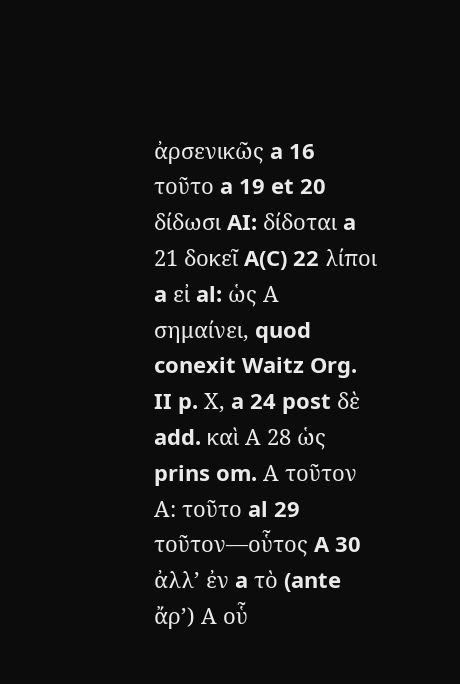ἀρσενικῶς a 16 τοῦτο a 19 et 20 δίδωσι AI: δίδοται a 21 δοκεῖ A(C) 22 λίποι a εἰ al: ὡς Α σημαίνει, quod conexit Waitz Org. II p. Χ, a 24 post δὲ add. καὶ Α 28 ὡς prins om. Α τοῦτον Α: τοῦτο al 29 τοῦτον—οὗτος A 30 ἀλλ’ ἐν a τὸ (ante ἄρ’) Α οὗ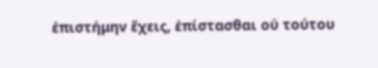ἐπιστήμην ἔχεις, ἐπίστασθαι οὐ τούτου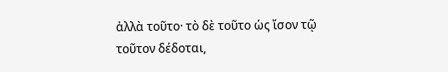ἀλλὰ τοῦτο· τὸ δὲ τοῦτο ὡς ἴσον τῷ τοῦτον δέδοται,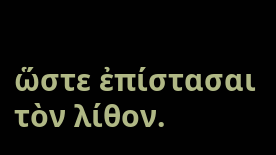ὥστε ἐπίστασαι τὸν λίθον.